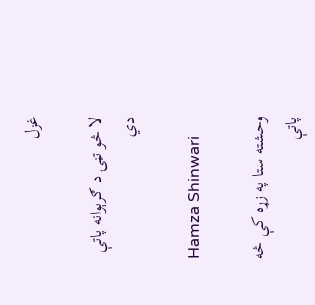غزل

لا څو تڼۍ د ګرېوانه پاتې دي

Hamza Shinwari

وحشته ستا په زړه کې څه پاتې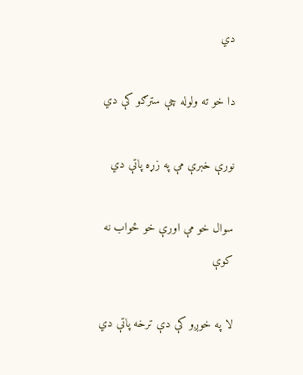دي

دا خو ته ولوله چې سترګو کې دي

نورې خبرې مې په زړه پاتې دي

سوال خو مې اورې خو ځواب نه کوې

لا په خوږو کې دې ترخه پاتې دي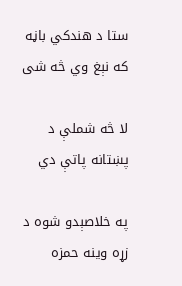ستا د هندکي باڼه که نېغ وي څه شی

لا څه شملې د پښتانه پاتې دي

په خلاصېدو شوه د زړه وينه حمزه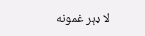لا ډېر غمونه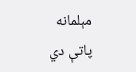مېلمانه پاتې دي